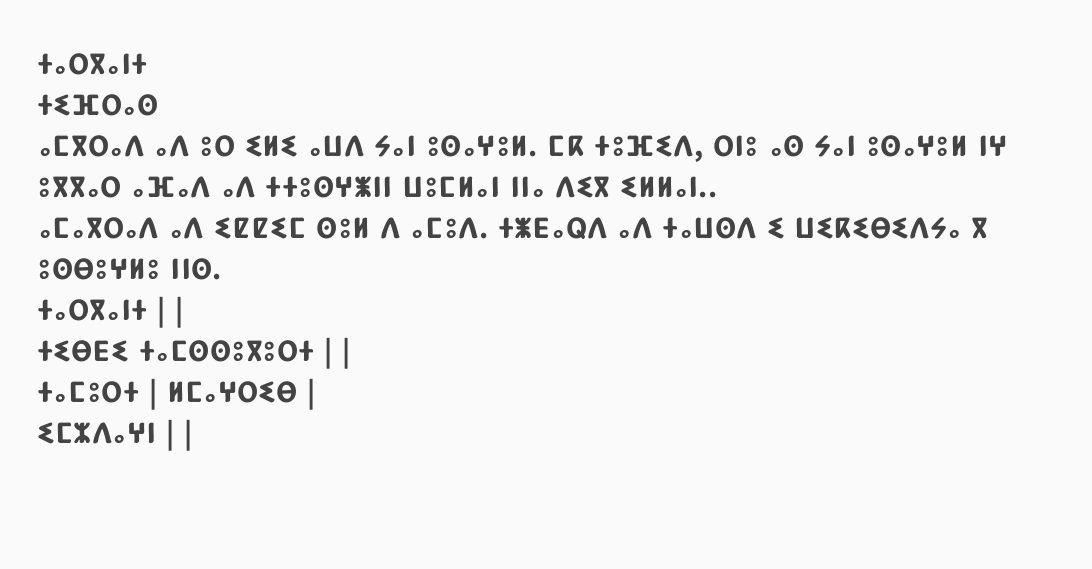ⵜⴰⵔⴳⴰⵏⵜ
ⵜⵉⴼⵔⴰⵙ
ⴰⵎⴳⵔⴰⴷ ⴰⴷ ⵓⵔ ⵉⵍⵉ ⴰⵡⴷ ⵢⴰⵏ ⵓⵙⴰⵖⵓⵍ. ⵎⴽ ⵜⵓⴼⵉⴷ, ⵔⵏⵓ ⴰⵙ ⵢⴰⵏ ⵓⵙⴰⵖⵓⵍ ⵏⵖ ⵓⴳⴳⴰⵔ ⴰⴼⴰⴷ ⴰⴷ ⵜⵜⵓⵙⵖⵥⵏⵏ ⵡⵓⵎⵍⴰⵏ ⵏⵏⴰ ⴷⵉⴳ ⵉⵍⵍⴰⵏ..
ⴰⵎⴰⴳⵔⴰⴷ ⴰⴷ ⵉⵇⵇⵉⵎ ⵙⵓⵍ ⴷ ⴰⵎⵓⴷ. ⵜⵥⴹⴰⵕⴷ ⴰⴷ ⵜⴰⵡⵙⴷ ⵉ ⵡⵉⴽⵉⴱⵉⴷⵢⴰ ⴳ ⵓⵙⴱⵓⵖⵍⵓ ⵏⵏⵙ.
ⵜⴰⵔⴳⴰⵏⵜ | |
ⵜⵉⴱⴹⵉ ⵜⴰⵎⵙⵙⵓⴳⵓⵔⵜ | |
ⵜⴰⵎⵓⵔⵜ | ⵍⵎⴰⵖⵔⵉⴱ |
ⵉⵎⵣⴷⴰⵖⵏ | |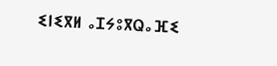ⵉⵏⵉⴳⵍ ⴰⵊⵢⵓⴳⵕⴰⴼⵉ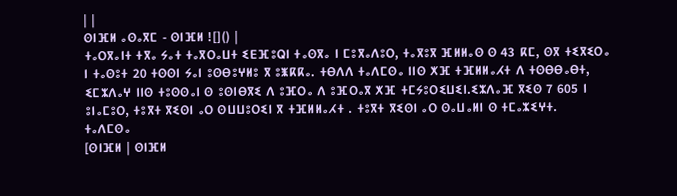| |
ⵙⵏⴼⵍ ⴰⵙⴰⴳⵎ - ⵙⵏⴼⵍ ![]() |
ⵜⴰⵔⴳⴰⵏⵜ ⵜⴳⴰ ⵢⴰⵜ ⵜⴰⴳⵔⴰⵡⵜ ⵉⴹⴼⵓⵕⵏ ⵜⴰⵙⴳⴰ ⵏ ⵎⵓⴳⴰⴷⵓⵔ, ⵜⴰⴳⵓⴳ ⴼⵍⵍⴰⵙ ⵙ 43 ⴽⵎ, ⵙⴳ ⵜⵉⴳⵉⵔⴰ ⵏ ⵜⴰⵙⵓⵜ 20 ⵜⵙⵙⵏ ⵢⴰⵏ ⵓⵙⴱⵓⵖⵍⵓ ⴳ ⵓⵥⴽⴽⴰ. ⵜⴱⴷⴷ ⵜⴰⴷⵎⵙⴰ ⵏⵏⵙ ⵅⴼ ⵜⴼⵍⵍⴰⵃⵜ ⴷ ⵜⵙⴱⴱⴰⴱⵜ, ⵉⵎⵣⴷⴰⵖ ⵏⵏⵙ ⵜⵓⵙⵙⴰⵏ ⵙ ⵓⵙⵏⴱⴳⵉ ⴷ ⵓⴼⵔⴰ ⴷ ⵓⴼⵔⴰⴳ ⵅⴼ ⵜⵎⵢⵓⵔⵉⵡⵉⵏ.ⵉⵣⴷⴰⴼ ⴳⵉⵙ 7 605 ⵏ ⵓⵏⴰⵎⵓⵔ, ⵜⵓⴳⵜ ⴳⵉⵙⵏ ⴰⵔ ⵙⵡⵡⵓⵔⵉⵏ ⴳ ⵜⴼⵍⵍⴰⵃⵜ . ⵜⵓⴳⵜ ⴳⵉⵙⵏ ⴰⵔ ⵙⴰⵡⴰⵍⵏ ⵙ ⵜⵎⴰⵣⵉⵖⵜ.
ⵜⴰⴷⵎⵙⴰ
[ⵙⵏⴼⵍ | ⵙⵏⴼⵍ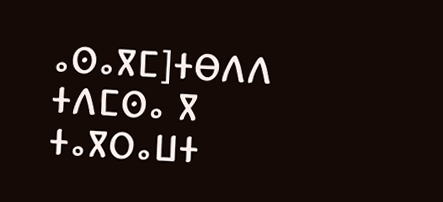ⴰⵙⴰⴳⵎ]ⵜⴱⴷⴷ ⵜⴷⵎⵙⴰ ⴳ ⵜⴰⴳⵔⴰⵡⵜ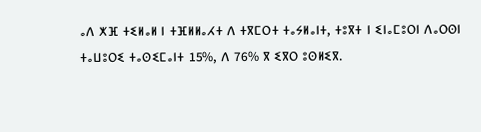ⴰⴷ ⵅⴼ ⵜⵉⵍⴰⵍ ⵏ ⵜⴼⵍⵍⴰⵃⵜ ⴷ ⵜⴳⵎⵔⵜ ⵜⴰⵢⵍⴰⵏⵜ, ⵜⵓⴳⵜ ⵏ ⵉⵏⴰⵎⵓⵔⵏ ⴷⴰⵔⵙⵏ ⵜⴰⵡⵓⵔⵉ ⵜⴰⵙⵉⵎⴰⵏⵜ 15%, ⴷ 76% ⴳ ⵉⴳⵔ ⵓⵙⵍⵉⴳ.